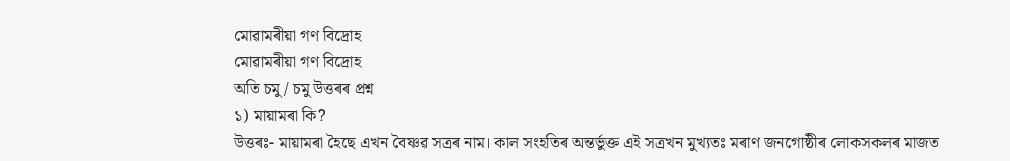মোৱামৰীয়া গণ বিদ্ৰোহ
মোৱামৰীয়া গণ বিদ্ৰোহ
অতি চমু / চমু উত্তৰৰ প্ৰশ্ন
১) মায়ামৰা কি?
উত্তৰঃ- মায়ামৰা হৈছে এখন বৈষ্ণৱ সত্ৰৰ নাম। কাল সংহতিৰ অন্তৰ্ভুক্ত এই সত্ৰখন মুখ্যতঃ মৰাণ জনগোষ্ঠীৰ লোকসকলৰ মাজত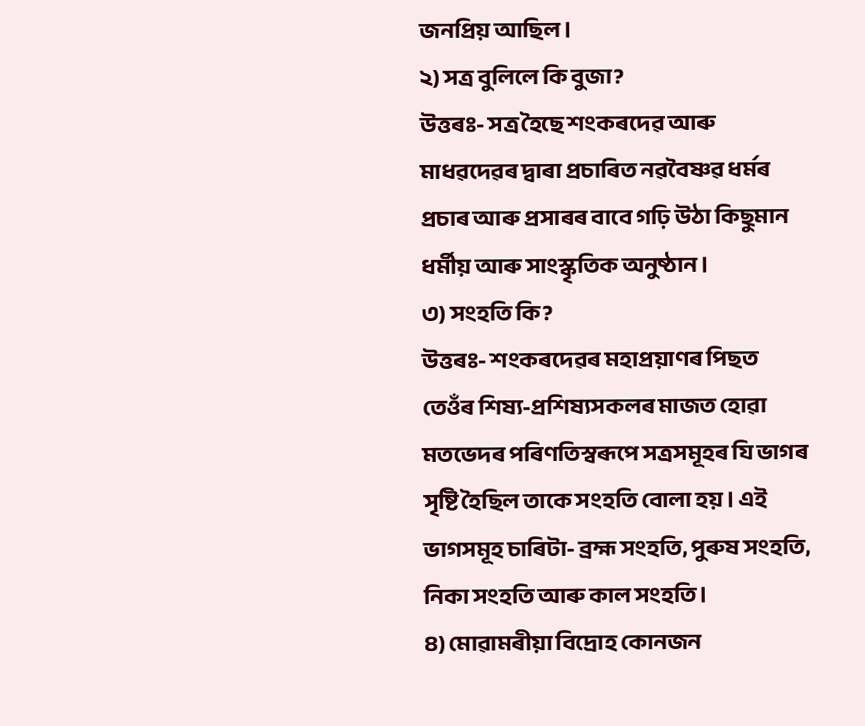জনপ্ৰিয় আছিল।
২) সত্ৰ বুলিলে কি বুজা?
উত্তৰঃ- সত্ৰ হৈছে শংকৰদেৱ আৰু মাধৱদেৱৰ দ্বাৰা প্ৰচাৰিত নৱবৈষ্ণৱ ধৰ্মৰ প্ৰচাৰ আৰু প্ৰসাৰৰ বাবে গঢ়ি উঠা কিছুমান ধৰ্মীয় আৰু সাংস্কৃতিক অনুষ্ঠান।
৩) সংহতি কি?
উত্তৰঃ- শংকৰদেৱৰ মহাপ্ৰয়াণৰ পিছত তেওঁৰ শিষ্য-প্ৰশিষ্যসকলৰ মাজত হোৱা মতভেদৰ পৰিণতিস্বৰূপে সত্ৰসমূহৰ যি ভাগৰ সৃষ্টি হৈছিল তাকে সংহতি বোলা হয়। এই ভাগসমূহ চাৰিটা- ব্ৰহ্ম সংহতি, পুৰুষ সংহতি, নিকা সংহতি আৰু কাল সংহতি।
৪) মোৱামৰীয়া বিদ্ৰোহ কোনজন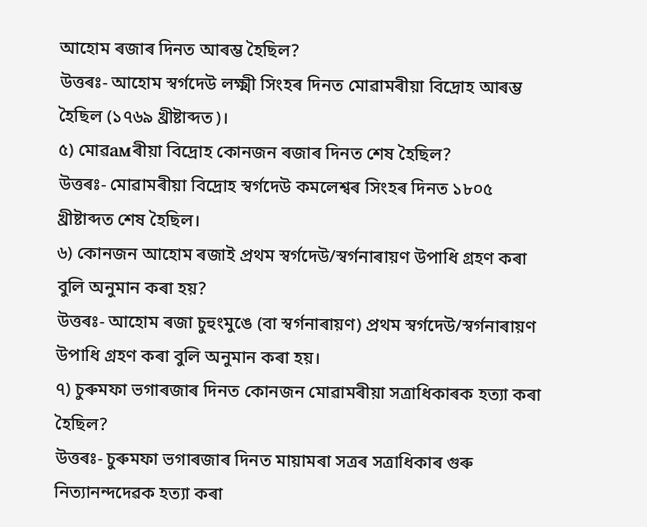আহোম ৰজাৰ দিনত আৰম্ভ হৈছিল?
উত্তৰঃ- আহোম স্বৰ্গদেউ লক্ষ্মী সিংহৰ দিনত মোৱামৰীয়া বিদ্ৰোহ আৰম্ভ হৈছিল (১৭৬৯ খ্ৰীষ্টাব্দত)।
৫) মোৱамৰীয়া বিদ্ৰোহ কোনজন ৰজাৰ দিনত শেষ হৈছিল?
উত্তৰঃ- মোৱামৰীয়া বিদ্ৰোহ স্বৰ্গদেউ কমলেশ্বৰ সিংহৰ দিনত ১৮০৫ খ্ৰীষ্টাব্দত শেষ হৈছিল।
৬) কোনজন আহোম ৰজাই প্ৰথম স্বৰ্গদেউ/স্বৰ্গনাৰায়ণ উপাধি গ্ৰহণ কৰা বুলি অনুমান কৰা হয়?
উত্তৰঃ- আহোম ৰজা চুহুংমুঙে (বা স্বৰ্গনাৰায়ণ) প্ৰথম স্বৰ্গদেউ/স্বৰ্গনাৰায়ণ উপাধি গ্ৰহণ কৰা বুলি অনুমান কৰা হয়।
৭) চুৰুমফা ভগাৰজাৰ দিনত কোনজন মোৱামৰীয়া সত্ৰাধিকাৰক হত্যা কৰা হৈছিল?
উত্তৰঃ- চুৰুমফা ভগাৰজাৰ দিনত মায়ামৰা সত্ৰৰ সত্ৰাধিকাৰ গুৰু নিত্যানন্দদেৱক হত্যা কৰা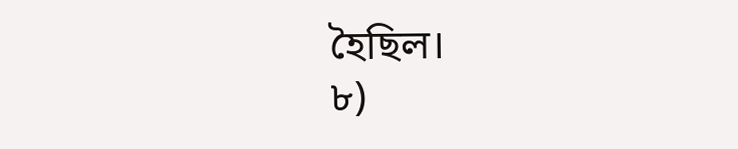হৈছিল।
৮)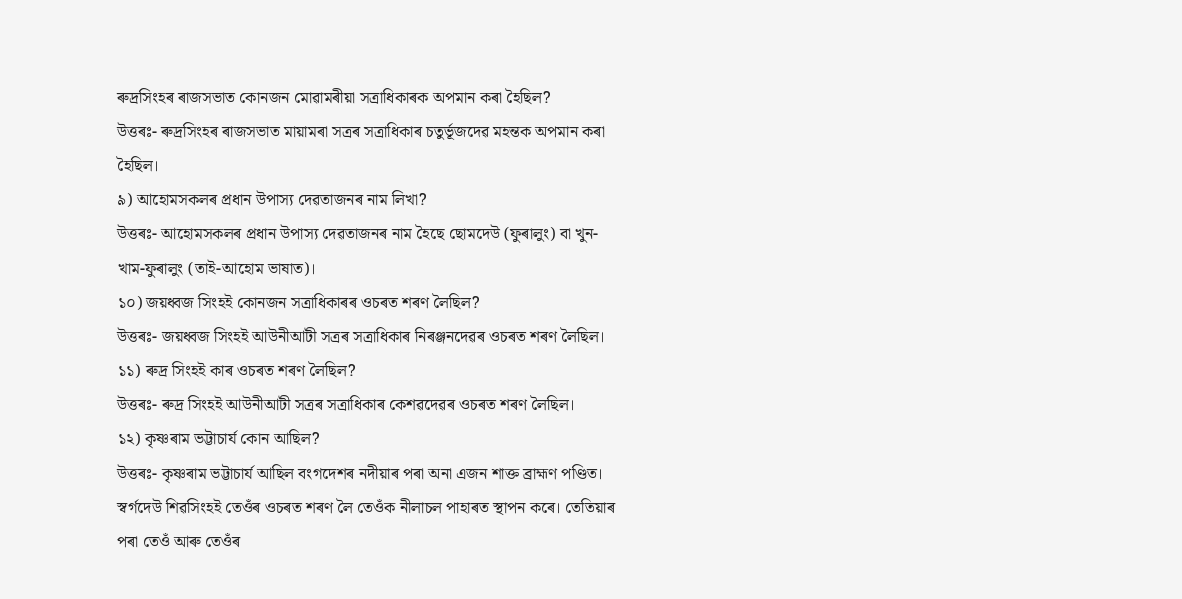ৰুদ্ৰসিংহৰ ৰাজসভাত কোনজন মোৱামৰীয়া সত্ৰাধিকাৰক অপমান কৰা হৈছিল?
উত্তৰঃ- ৰুদ্ৰসিংহৰ ৰাজসভাত মায়ামৰা সত্ৰৰ সত্ৰাধিকাৰ চতুৰ্ভূজদেৱ মহন্তক অপমান কৰা হৈছিল।
৯) আহোমসকলৰ প্ৰধান উপাস্য দেৱতাজনৰ নাম লিখা?
উত্তৰঃ- আহোমসকলৰ প্ৰধান উপাস্য দেৱতাজনৰ নাম হৈছে ছোমদেউ (ফুৰালুং) বা খুন-খাম-ফুৰালুং (তাই-আহোম ভাষাত)।
১০) জয়ধ্বজ সিংহই কোনজন সত্ৰাধিকাৰৰ ওচৰত শৰণ লৈছিল?
উত্তৰঃ- জয়ধ্বজ সিংহই আউনীআটী সত্ৰৰ সত্ৰাধিকাৰ নিৰঞ্জনদেৱৰ ওচৰত শৰণ লৈছিল।
১১) ৰুদ্ৰ সিংহই কাৰ ওচৰত শৰণ লৈছিল?
উত্তৰঃ- ৰুদ্ৰ সিংহই আউনীআটী সত্ৰৰ সত্ৰাধিকাৰ কেশৱদেৱৰ ওচৰত শৰণ লৈছিল।
১২) কৃষ্ণৰাম ভট্টাচাৰ্য কোন আছিল?
উত্তৰঃ- কৃষ্ণৰাম ভট্টাচাৰ্য আছিল বংগদেশৰ নদীয়াৰ পৰা অনা এজন শাক্ত ব্ৰাহ্মণ পণ্ডিত। স্বৰ্গদেউ শিৱসিংহই তেওঁৰ ওচৰত শৰণ লৈ তেওঁক নীলাচল পাহাৰত স্থাপন কৰে। তেতিয়াৰ পৰা তেওঁ আৰু তেওঁৰ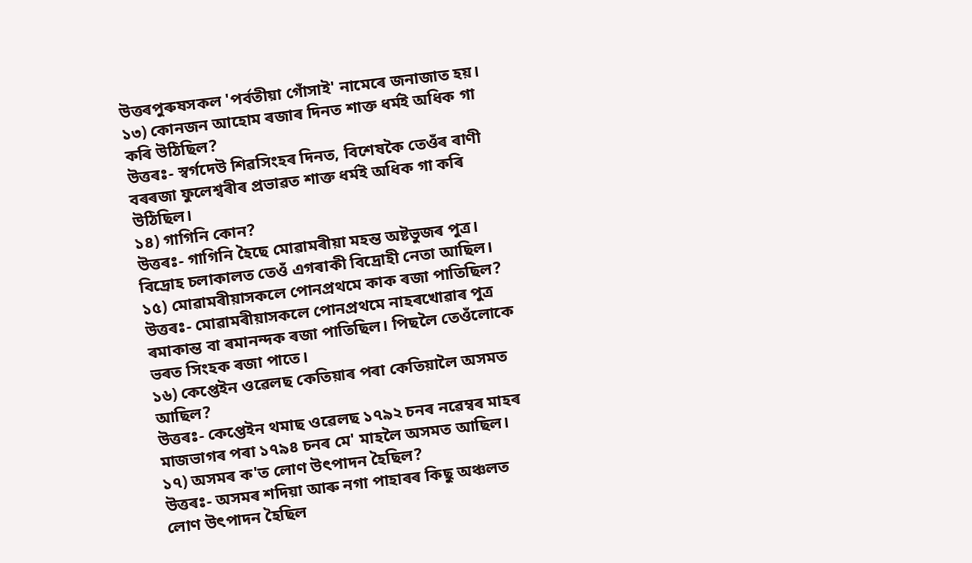উত্তৰপুৰুষসকল 'পৰ্বতীয়া গোঁসাই' নামেৰে জনাজাত হয়।
১৩) কোনজন আহোম ৰজাৰ দিনত শাক্ত ধৰ্মই অধিক গা কৰি উঠিছিল?
উত্তৰঃ- স্বৰ্গদেউ শিৱসিংহৰ দিনত, বিশেষকৈ তেওঁৰ ৰাণী বৰৰজা ফুলেশ্বৰীৰ প্ৰভাৱত শাক্ত ধৰ্মই অধিক গা কৰি উঠিছিল।
১৪) গাগিনি কোন?
উত্তৰঃ- গাগিনি হৈছে মোৱামৰীয়া মহন্ত অষ্টভুজৰ পুত্ৰ। বিদ্ৰোহ চলাকালত তেওঁ এগৰাকী বিদ্ৰোহী নেতা আছিল।
১৫) মোৱামৰীয়াসকলে পোনপ্ৰথমে কাক ৰজা পাতিছিল?
উত্তৰঃ- মোৱামৰীয়াসকলে পোনপ্ৰথমে নাহৰখোৱাৰ পুত্ৰ ৰমাকান্ত বা ৰমানন্দক ৰজা পাতিছিল। পিছলৈ তেওঁলোকে ভৰত সিংহক ৰজা পাতে।
১৬) কেপ্তেইন ওৱেলছ কেতিয়াৰ পৰা কেতিয়ালৈ অসমত আছিল?
উত্তৰঃ- কেপ্তেইন থমাছ ওৱেলছ ১৭৯২ চনৰ নৱেম্বৰ মাহৰ মাজভাগৰ পৰা ১৭৯৪ চনৰ মে' মাহলৈ অসমত আছিল।
১৭) অসমৰ ক'ত লোণ উৎপাদন হৈছিল?
উত্তৰঃ- অসমৰ শদিয়া আৰু নগা পাহাৰৰ কিছু অঞ্চলত লোণ উৎপাদন হৈছিল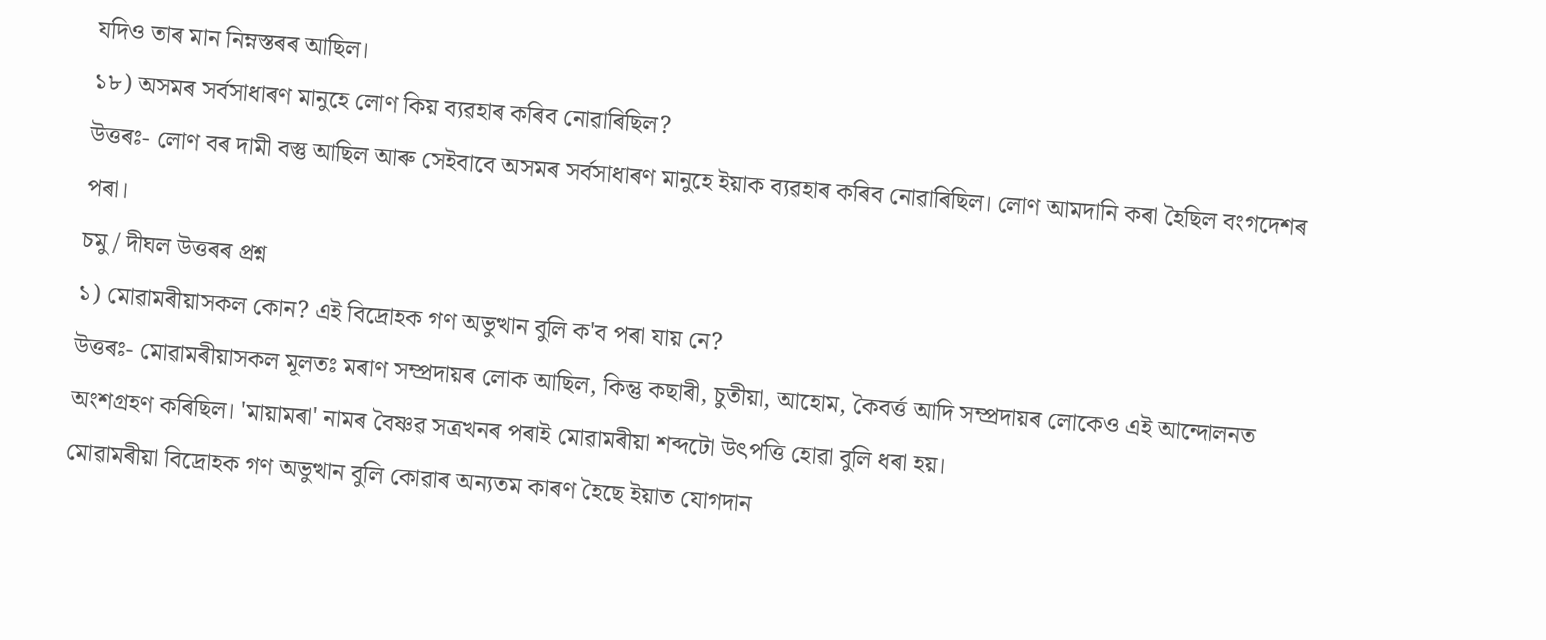যদিও তাৰ মান নিম্নস্তৰৰ আছিল।
১৮) অসমৰ সৰ্বসাধাৰণ মানুহে লোণ কিয় ব্যৱহাৰ কৰিব নোৱাৰিছিল?
উত্তৰঃ- লোণ বৰ দামী বস্তু আছিল আৰু সেইবাবে অসমৰ সৰ্বসাধাৰণ মানুহে ইয়াক ব্যৱহাৰ কৰিব নোৱাৰিছিল। লোণ আমদানি কৰা হৈছিল বংগদেশৰ পৰা।
চমু / দীঘল উত্তৰৰ প্ৰশ্ন
১) মোৱামৰীয়াসকল কোন? এই বিদ্ৰোহক গণ অভুত্থান বুলি ক'ব পৰা যায় নে?
উত্তৰঃ- মোৱামৰীয়াসকল মূলতঃ মৰাণ সম্প্ৰদায়ৰ লোক আছিল, কিন্তু কছাৰী, চুতীয়া, আহোম, কৈবৰ্ত্ত আদি সম্প্ৰদায়ৰ লোকেও এই আন্দোলনত অংশগ্ৰহণ কৰিছিল। 'মায়ামৰা' নামৰ বৈষ্ণৱ সত্ৰখনৰ পৰাই মোৱামৰীয়া শব্দটো উৎপত্তি হোৱা বুলি ধৰা হয়।
মোৱামৰীয়া বিদ্ৰোহক গণ অভুত্থান বুলি কোৱাৰ অন্যতম কাৰণ হৈছে ইয়াত যোগদান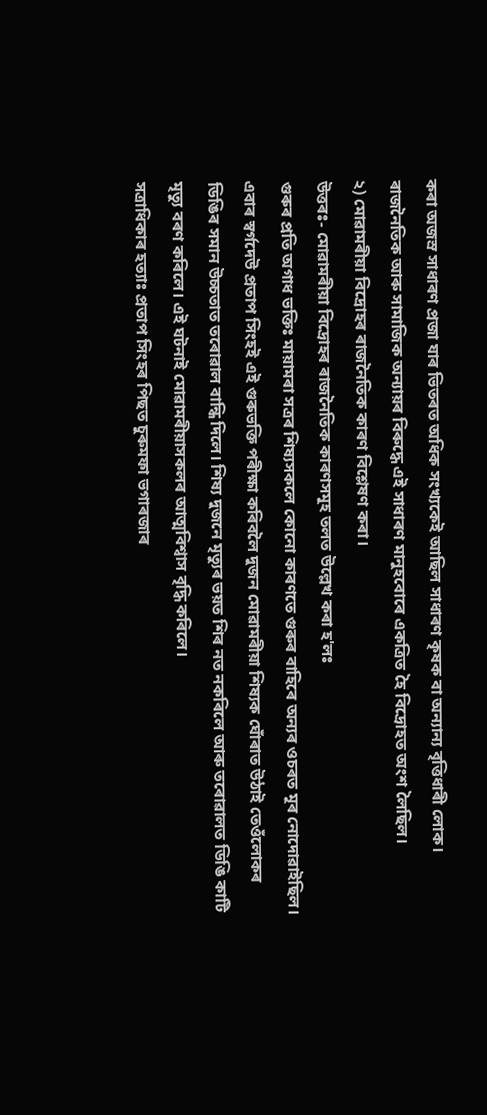কৰা অজস্ৰ সাধাৰণ প্ৰজা যাৰ ভিতৰত অধিক সংখ্যকেই আছিল সাধাৰণ কৃষক বা অন্যান্য বৃত্তিধাৰী লোক। ৰাজনৈতিক আৰু সামাজিক অন্যায়ৰ বিৰুদ্ধে এই সাধাৰণ মানুহবোৰে একত্ৰিত হৈ বিদ্ৰোহত অংশ লৈছিল।
২) মোৱামৰীয়া বিদ্ৰোহৰ ৰাজনৈতিক কাৰণ বিশ্লেষণ কৰা।
উত্তৰঃ- মোৱামৰীয়া বিদ্ৰোহৰ ৰাজনৈতিক কাৰণসমূহ তলত উল্লেখ কৰা হ'লঃ
গুৰুৰ প্ৰতি অগাধ ভক্তিঃ মায়ামৰা সত্ৰৰ শিষ্যসকলে কোনো কাৰণতে গুৰুৰ বাহিৰে অন্যৰ ওচৰত মূৰ নোদোৱাইছিল। এবাৰ স্বৰ্গদেউ প্ৰতাপ সিংহই এই গুৰুভক্তি পৰীক্ষা কৰিবলৈ দুজন মোৱামৰীয়া শিষ্যক ঘোঁৰাত উঠাই তেওঁলোকৰ ডিঙিৰ সমান উচ্চতাত তৰোৱাল বান্ধি দিলে। শিষ্য দুজনে মৃত্যুৰ ভয়ত শিৰ নত নকৰিলে আৰু তৰোৱালত ডিঙি কাটি মৃত্যু বৰণ কৰিলে। এই ঘটনাই মোৱামৰীয়াসকলৰ আত্মবিশ্বাস বৃদ্ধি কৰিলে।
সত্ৰাধিকাৰ হত্যাঃ প্ৰতাপ সিংহৰ পিছত চুৰুমফা ভগাৰজাৰ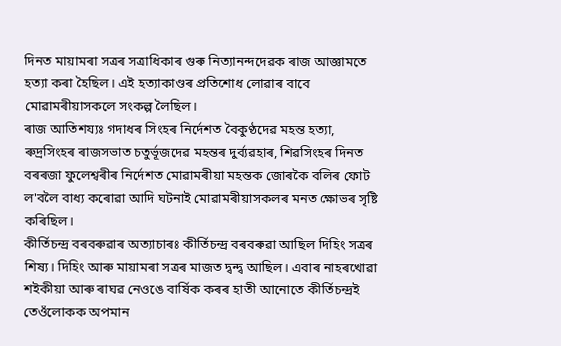দিনত মায়ামৰা সত্ৰৰ সত্ৰাধিকাৰ গুৰু নিত্যানন্দদেৱক ৰাজ আজ্ঞামতে হত্যা কৰা হৈছিল। এই হত্যাকাণ্ডৰ প্ৰতিশোধ লোৱাৰ বাবে মোৱামৰীয়াসকলে সংকল্প লৈছিল।
ৰাজ আতিশয্যঃ গদাধৰ সিংহৰ নিৰ্দেশত বৈকুণ্ঠদেৱ মহন্ত হত্যা, ৰুদ্ৰসিংহৰ ৰাজসভাত চতুৰ্ভূজদেৱ মহন্তৰ দুৰ্ব্যৱহাৰ, শিৱসিংহৰ দিনত বৰৰজা ফুলেশ্বৰীৰ নিৰ্দেশত মোৱামৰীয়া মহন্তক জোৰকৈ বলিৰ ফোট ল'বলৈ বাধ্য কৰোৱা আদি ঘটনাই মোৱামৰীয়াসকলৰ মনত ক্ষোভৰ সৃষ্টি কৰিছিল।
কীৰ্তিচন্দ্ৰ বৰবৰুৱাৰ অত্যাচাৰঃ কীৰ্তিচন্দ্ৰ বৰবৰুৱা আছিল দিহিং সত্ৰৰ শিষ্য। দিহিং আৰু মায়ামৰা সত্ৰৰ মাজত দ্বন্দ্ব আছিল। এবাৰ নাহৰখোৱা শইকীয়া আৰু ৰাঘৱ নেওঙে বাৰ্ষিক কৰৰ হাতী আনোতে কীৰ্তিচন্দ্ৰই তেওঁলোকক অপমান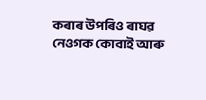কৰাৰ উপৰিও ৰাঘৱ নেওগক কোবাই আৰু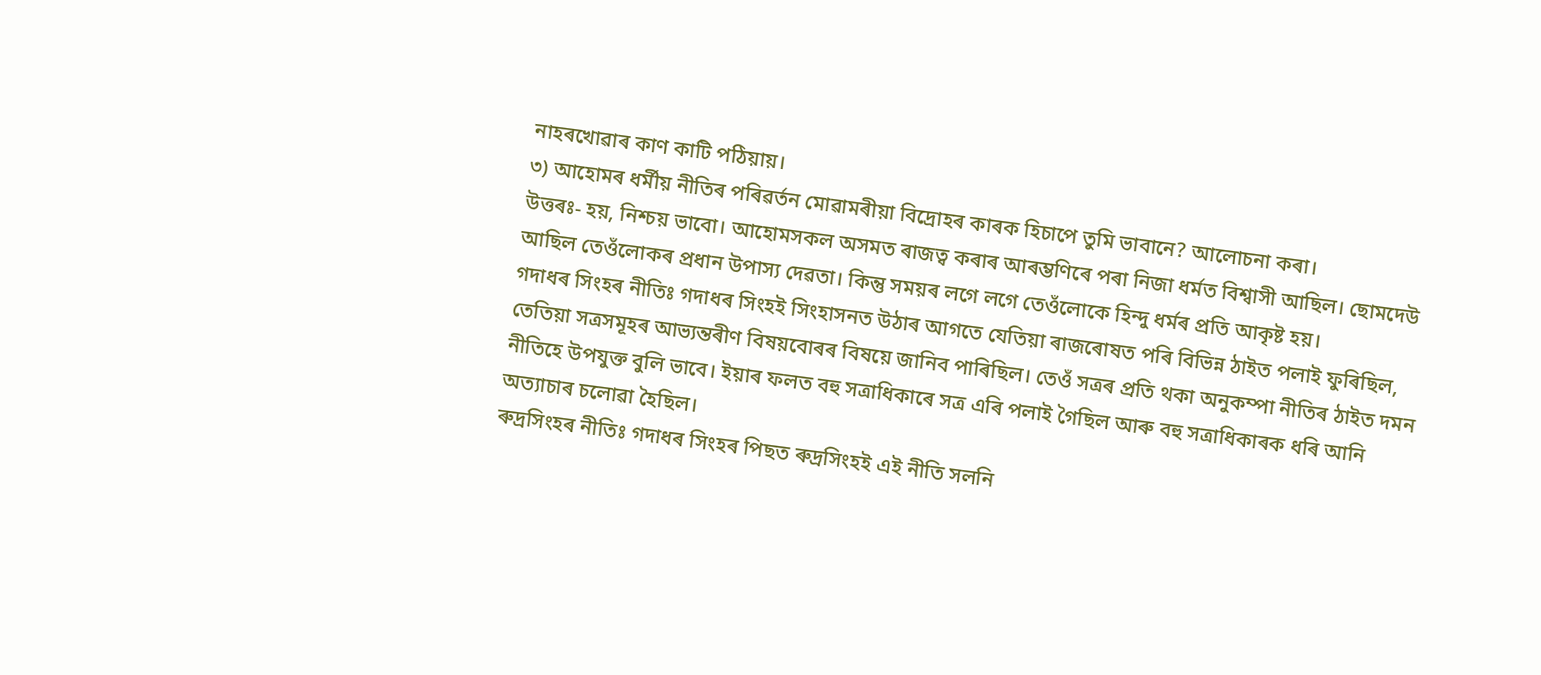নাহৰখোৱাৰ কাণ কাটি পঠিয়ায়।
৩) আহোমৰ ধৰ্মীয় নীতিৰ পৰিৱৰ্তন মোৱামৰীয়া বিদ্ৰোহৰ কাৰক হিচাপে তুমি ভাবানে? আলোচনা কৰা।
উত্তৰঃ- হয়, নিশ্চয় ভাবো। আহোমসকল অসমত ৰাজত্ব কৰাৰ আৰম্ভণিৰে পৰা নিজা ধৰ্মত বিশ্বাসী আছিল। ছোমদেউ আছিল তেওঁলোকৰ প্ৰধান উপাস্য দেৱতা। কিন্তু সময়ৰ লগে লগে তেওঁলোকে হিন্দু ধৰ্মৰ প্ৰতি আকৃষ্ট হয়।
গদাধৰ সিংহৰ নীতিঃ গদাধৰ সিংহই সিংহাসনত উঠাৰ আগতে যেতিয়া ৰাজৰোষত পৰি বিভিন্ন ঠাইত পলাই ফুৰিছিল, তেতিয়া সত্ৰসমূহৰ আভ্যন্তৰীণ বিষয়বোৰৰ বিষয়ে জানিব পাৰিছিল। তেওঁ সত্ৰৰ প্ৰতি থকা অনুকম্পা নীতিৰ ঠাইত দমন নীতিহে উপযুক্ত বুলি ভাবে। ইয়াৰ ফলত বহু সত্ৰাধিকাৰে সত্ৰ এৰি পলাই গৈছিল আৰু বহু সত্ৰাধিকাৰক ধৰি আনি অত্যাচাৰ চলোৱা হৈছিল।
ৰুদ্ৰসিংহৰ নীতিঃ গদাধৰ সিংহৰ পিছত ৰুদ্ৰসিংহই এই নীতি সলনি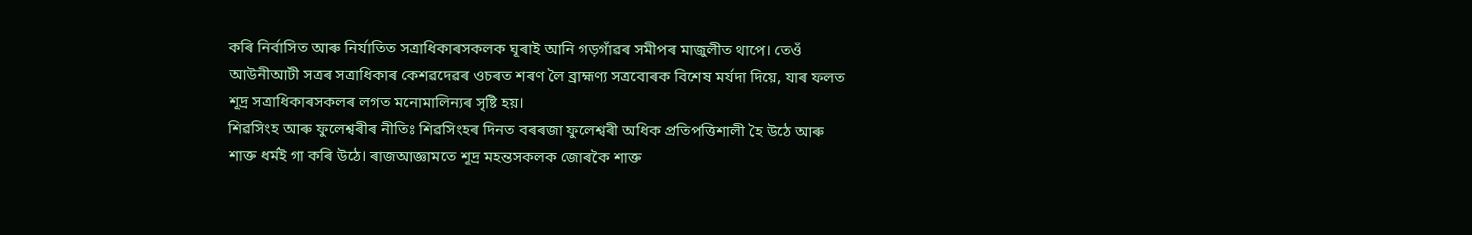কৰি নিৰ্বাসিত আৰু নিৰ্যাতিত সত্ৰাধিকাৰসকলক ঘূৰাই আনি গড়গাঁৱৰ সমীপৰ মাজুলীত থাপে। তেওঁ আউনীআটী সত্ৰৰ সত্ৰাধিকাৰ কেশৱদেৱৰ ওচৰত শৰণ লৈ ব্ৰাহ্মণ্য সত্ৰবোৰক বিশেষ মৰ্যদা দিয়ে, যাৰ ফলত শূদ্ৰ সত্ৰাধিকাৰসকলৰ লগত মনোমালিন্যৰ সৃষ্টি হয়।
শিৱসিংহ আৰু ফুলেশ্বৰীৰ নীতিঃ শিৱসিংহৰ দিনত বৰৰজা ফুলেশ্বৰী অধিক প্ৰতিপত্তিশালী হৈ উঠে আৰু শাক্ত ধৰ্মই গা কৰি উঠে। ৰাজআজ্ঞামতে শূদ্ৰ মহন্তসকলক জোৰকৈ শাক্ত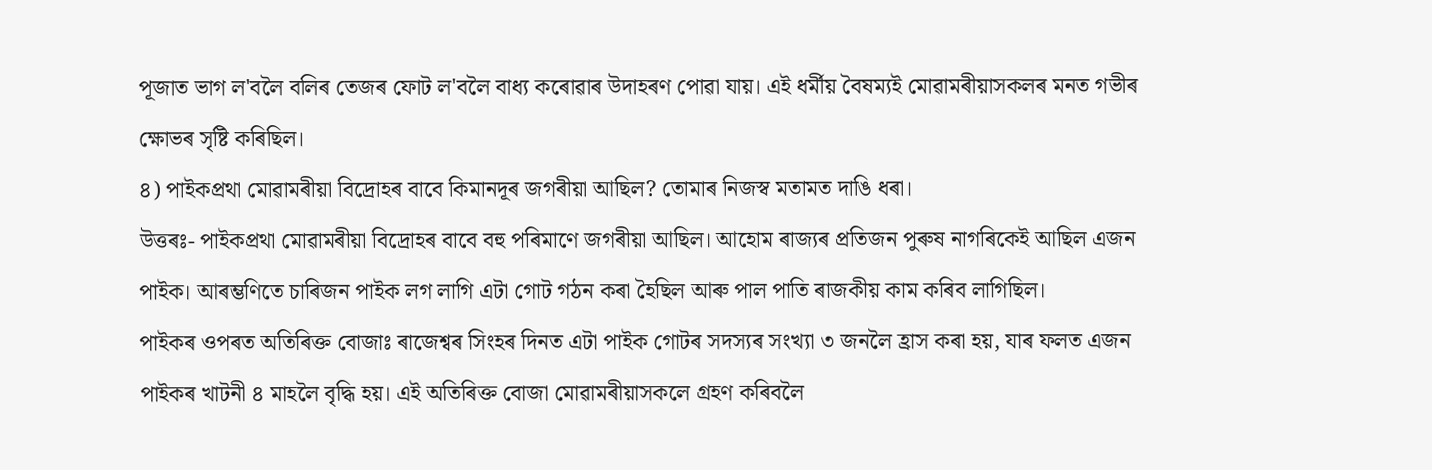পূজাত ভাগ ল'বলৈ বলিৰ তেজৰ ফোট ল'বলৈ বাধ্য কৰোৱাৰ উদাহৰণ পোৱা যায়। এই ধৰ্মীয় বৈষম্যই মোৱামৰীয়াসকলৰ মনত গভীৰ ক্ষোভৰ সৃষ্টি কৰিছিল।
৪) পাইকপ্ৰথা মোৱামৰীয়া বিদ্ৰোহৰ বাবে কিমানদূৰ জগৰীয়া আছিল? তোমাৰ নিজস্ব মতামত দাঙি ধৰা।
উত্তৰঃ- পাইকপ্ৰথা মোৱামৰীয়া বিদ্ৰোহৰ বাবে বহু পৰিমাণে জগৰীয়া আছিল। আহোম ৰাজ্যৰ প্ৰতিজন পুৰুষ নাগৰিকেই আছিল এজন পাইক। আৰম্ভণিতে চাৰিজন পাইক লগ লাগি এটা গোট গঠন কৰা হৈছিল আৰু পাল পাতি ৰাজকীয় কাম কৰিব লাগিছিল।
পাইকৰ ওপৰত অতিৰিক্ত বোজাঃ ৰাজেশ্বৰ সিংহৰ দিনত এটা পাইক গোটৰ সদস্যৰ সংখ্যা ৩ জনলৈ হ্ৰাস কৰা হয়, যাৰ ফলত এজন পাইকৰ খাটনী ৪ মাহলৈ বৃদ্ধি হয়। এই অতিৰিক্ত বোজা মোৱামৰীয়াসকলে গ্ৰহণ কৰিবলৈ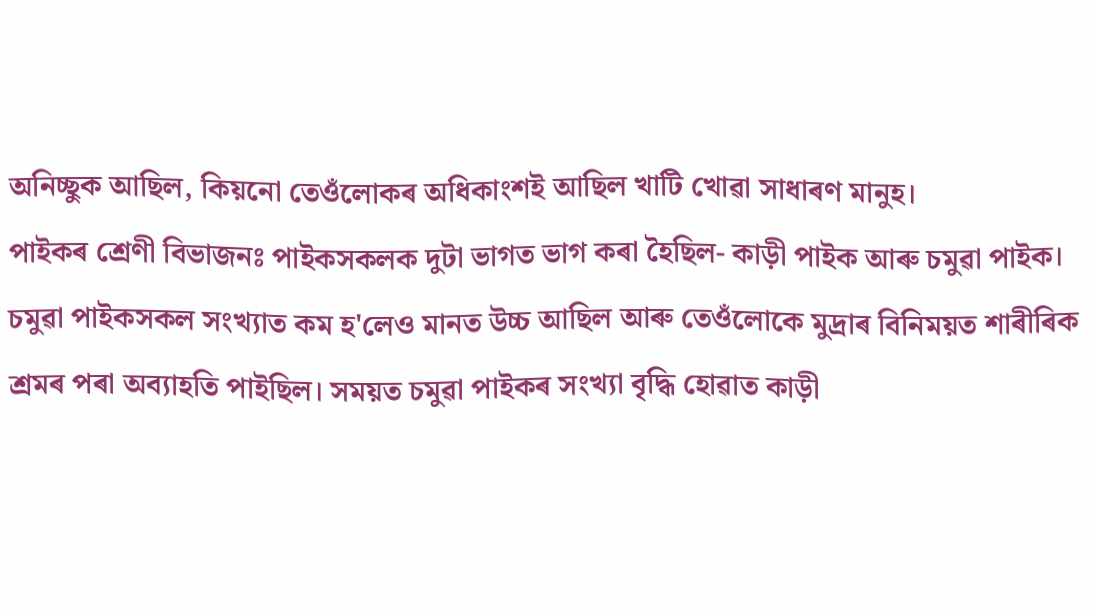অনিচ্ছুক আছিল, কিয়নো তেওঁলোকৰ অধিকাংশই আছিল খাটি খোৱা সাধাৰণ মানুহ।
পাইকৰ শ্ৰেণী বিভাজনঃ পাইকসকলক দুটা ভাগত ভাগ কৰা হৈছিল- কাড়ী পাইক আৰু চমুৱা পাইক। চমুৱা পাইকসকল সংখ্যাত কম হ'লেও মানত উচ্চ আছিল আৰু তেওঁলোকে মুদ্ৰাৰ বিনিময়ত শাৰীৰিক শ্ৰমৰ পৰা অব্যাহতি পাইছিল। সময়ত চমুৱা পাইকৰ সংখ্যা বৃদ্ধি হোৱাত কাড়ী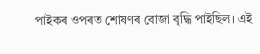পাইকৰ ওপৰত শোষণৰ বোজা বৃদ্ধি পাইছিল। এই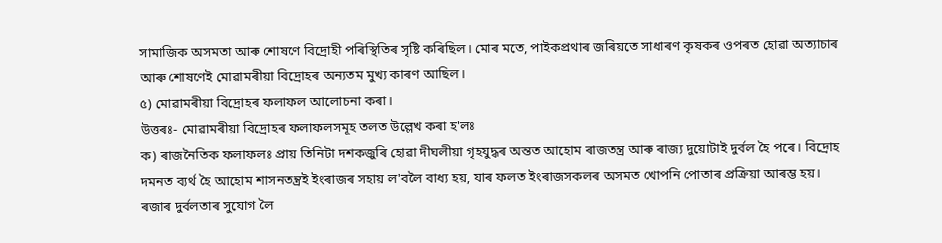সামাজিক অসমতা আৰু শোষণে বিদ্ৰোহী পৰিস্থিতিৰ সৃষ্টি কৰিছিল। মোৰ মতে, পাইকপ্ৰথাৰ জৰিয়তে সাধাৰণ কৃষকৰ ওপৰত হোৱা অত্যাচাৰ আৰু শোষণেই মোৱামৰীয়া বিদ্ৰোহৰ অন্যতম মুখ্য কাৰণ আছিল।
৫) মোৱামৰীয়া বিদ্ৰোহৰ ফলাফল আলোচনা কৰা।
উত্তৰঃ- মোৱামৰীয়া বিদ্ৰোহৰ ফলাফলসমূহ তলত উল্লেখ কৰা হ'লঃ
ক) ৰাজনৈতিক ফলাফলঃ প্ৰায় তিনিটা দশকজুৰি হোৱা দীঘলীয়া গৃহযুদ্ধৰ অন্তত আহোম ৰাজতন্ত্ৰ আৰু ৰাজ্য দুয়োটাই দুৰ্বল হৈ পৰে। বিদ্ৰোহ দমনত ব্যৰ্থ হৈ আহোম শাসনতন্ত্ৰই ইংৰাজৰ সহায় ল'বলৈ বাধ্য হয়, যাৰ ফলত ইংৰাজসকলৰ অসমত খোপনি পোতাৰ প্ৰক্ৰিয়া আৰম্ভ হয়। ৰজাৰ দুৰ্বলতাৰ সুযোগ লৈ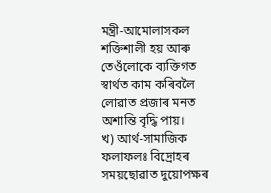মন্ত্ৰী-আমোলাসকল শক্তিশালী হয় আৰু তেওঁলোকে ব্যক্তিগত স্বাৰ্থত কাম কৰিবলৈ লোৱাত প্ৰজাৰ মনত অশান্তি বৃদ্ধি পায়।
খ) আৰ্থ-সামাজিক ফলাফলঃ বিদ্ৰোহৰ সময়ছোৱাত দুয়োপক্ষৰ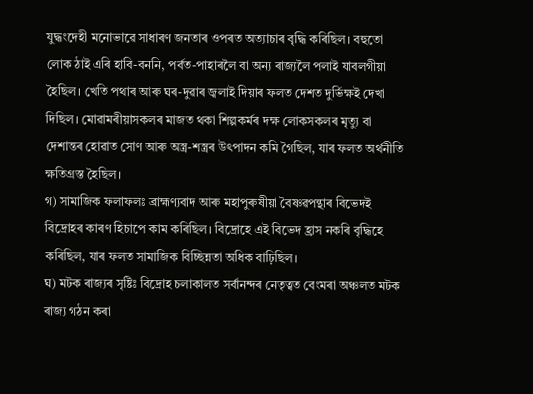যুদ্ধংদেহী মনোভাৱে সাধাৰণ জনতাৰ ওপৰত অত্যাচাৰ বৃদ্ধি কৰিছিল। বহুতো লোক ঠাই এৰি হাবি-বননি, পৰ্বত-পাহাৰলৈ বা অন্য ৰাজ্যলৈ পলাই যাবলগীয়া হৈছিল। খেতি পথাৰ আৰু ঘৰ-দুৱাৰ জ্বলাই দিয়াৰ ফলত দেশত দুৰ্ভিক্ষই দেখা দিছিল। মোৱামৰীয়াসকলৰ মাজত থকা শিল্পকৰ্মৰ দক্ষ লোকসকলৰ মৃত্যু বা দেশান্তৰ হোৱাত সোণ আৰু অস্ত্ৰ-শস্ত্ৰৰ উৎপাদন কমি গৈছিল, যাৰ ফলত অৰ্থনীতি ক্ষতিগ্ৰস্ত হৈছিল।
গ) সামাজিক ফলাফলঃ ব্ৰাহ্মণ্যবাদ আৰু মহাপুৰুষীয়া বৈষ্ণৱপন্থাৰ বিভেদই বিদ্ৰোহৰ কাৰণ হিচাপে কাম কৰিছিল। বিদ্ৰোহে এই বিভেদ হ্ৰাস নকৰি বৃদ্ধিহে কৰিছিল, যাৰ ফলত সামাজিক বিচ্ছিন্নতা অধিক বাঢ়িছিল।
ঘ) মটক ৰাজ্যৰ সৃষ্টিঃ বিদ্ৰোহ চলাকালত সৰ্বানন্দৰ নেতৃত্বত বেংমৰা অঞ্চলত মটক ৰাজ্য গঠন কৰা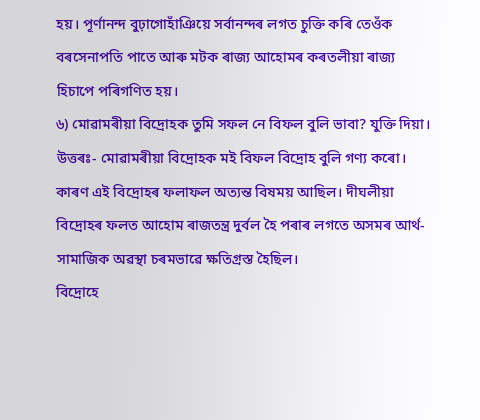হয়। পূৰ্ণানন্দ বুঢ়াগোহাঁঞিয়ে সৰ্বানন্দৰ লগত চুক্তি কৰি তেওঁক বৰসেনাপতি পাতে আৰু মটক ৰাজ্য আহোমৰ কৰতলীয়া ৰাজ্য হিচাপে পৰিগণিত হয়।
৬) মোৱামৰীয়া বিদ্ৰোহক তুমি সফল নে বিফল বুলি ভাবা? যুক্তি দিয়া।
উত্তৰঃ- মোৱামৰীয়া বিদ্ৰোহক মই বিফল বিদ্ৰোহ বুলি গণ্য কৰো। কাৰণ এই বিদ্ৰোহৰ ফলাফল অত্যন্ত বিষময় আছিল। দীঘলীয়া বিদ্ৰোহৰ ফলত আহোম ৰাজতন্ত্ৰ দুৰ্বল হৈ পৰাৰ লগতে অসমৰ আৰ্থ-সামাজিক অৱস্থা চৰমভাৱে ক্ষতিগ্ৰস্ত হৈছিল।
বিদ্ৰোহে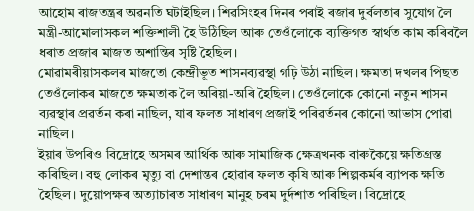আহোম ৰাজতন্ত্ৰৰ অৱনতি ঘটাইছিল। শিৱসিংহৰ দিনৰ পৰাই ৰজাৰ দুৰ্বলতাৰ সুযোগ লৈ মন্ত্ৰী-আমোলাসকল শক্তিশালী হৈ উঠিছিল আৰু তেওঁলোকে ব্যক্তিগত স্বাৰ্থত কাম কৰিবলৈ ধৰাত প্ৰজাৰ মাজত অশান্তিৰ সৃষ্টি হৈছিল।
মোৱামৰীয়াসকলৰ মাজতো কেন্দ্ৰীভূত শাসনব্যৱস্থা গঢ়ি উঠা নাছিল। ক্ষমতা দখলৰ পিছত তেওঁলোকৰ মাজতে ক্ষমতাক লৈ অৰিয়া-অৰি হৈছিল। তেওঁলোকে কোনো নতুন শাসন ব্যৱস্থাৰ প্ৰৱৰ্তন কৰা নাছিল, যাৰ ফলত সাধাৰণ প্ৰজাই পৰিৱৰ্তনৰ কোনো আভাস পোৱা নাছিল।
ইয়াৰ উপৰিও বিদ্ৰোহে অসমৰ আৰ্থিক আৰু সামাজিক ক্ষেত্ৰখনক বাৰুকৈয়ে ক্ষতিগ্ৰস্ত কৰিছিল। বহু লোকৰ মৃত্যু বা দেশান্তৰ হোৱাৰ ফলত কৃষি আৰু শিল্পকৰ্মৰ ব্যাপক ক্ষতি হৈছিল। দুয়োপক্ষৰ অত্যাচাৰত সাধাৰণ মানুহ চৰম দুৰ্দশাত পৰিছিল। বিদ্ৰোহে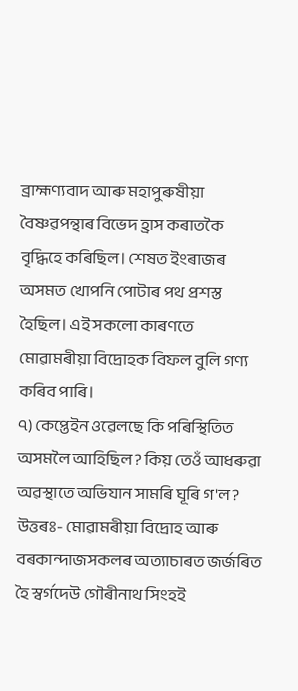ব্ৰাহ্মণ্যবাদ আৰু মহাপুৰুষীয়া বৈষ্ণৱপন্থাৰ বিভেদ হ্ৰাস কৰাতকৈ বৃদ্ধিহে কৰিছিল। শেষত ইংৰাজৰ অসমত খোপনি পোটাৰ পথ প্ৰশস্ত হৈছিল। এই সকলো কাৰণতে মোৱামৰীয়া বিদ্ৰোহক বিফল বুলি গণ্য কৰিব পাৰি।
৭) কেপ্তেইন ওৱেলছে কি পৰিস্থিতিত অসমলৈ আহিছিল? কিয় তেওঁ আধৰুৱা অৱস্থাতে অভিযান সামৰি ঘূৰি গ'ল?
উত্তৰঃ- মোৱামৰীয়া বিদ্ৰোহ আৰু বৰকান্দাজসকলৰ অত্যাচাৰত জৰ্জৰিত হৈ স্বৰ্গদেউ গৌৰীনাথ সিংহই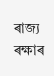ৰাজ্য ৰক্ষাৰ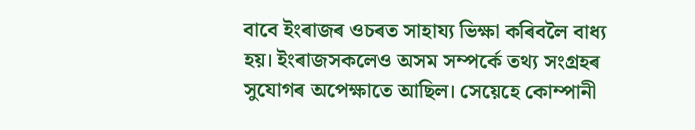বাবে ইংৰাজৰ ওচৰত সাহায্য ভিক্ষা কৰিবলৈ বাধ্য হয়। ইংৰাজসকলেও অসম সম্পৰ্কে তথ্য সংগ্ৰহৰ সুযোগৰ অপেক্ষাতে আছিল। সেয়েহে কোম্পানী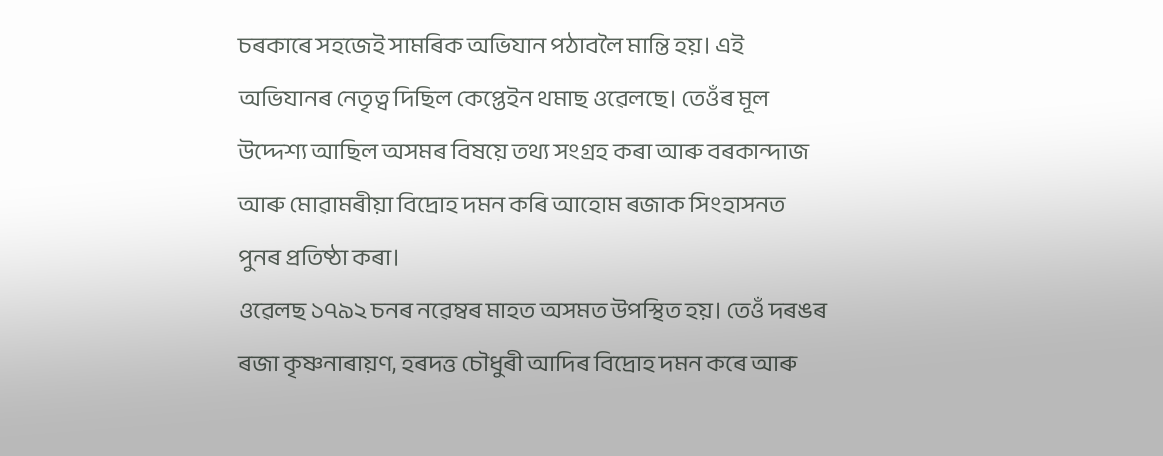চৰকাৰে সহজেই সামৰিক অভিযান পঠাবলৈ মান্তি হয়। এই অভিযানৰ নেতৃত্ব দিছিল কেপ্তেইন থমাছ ওৱেলছে। তেওঁৰ মূল উদ্দেশ্য আছিল অসমৰ বিষয়ে তথ্য সংগ্ৰহ কৰা আৰু বৰকান্দাজ আৰু মোৱামৰীয়া বিদ্ৰোহ দমন কৰি আহোম ৰজাক সিংহাসনত পুনৰ প্ৰতিষ্ঠা কৰা।
ওৱেলছ ১৭৯২ চনৰ নৱেম্বৰ মাহত অসমত উপস্থিত হয়। তেওঁ দৰঙৰ ৰজা কৃষ্ণনাৰায়ণ, হৰদত্ত চৌধুৰী আদিৰ বিদ্ৰোহ দমন কৰে আৰু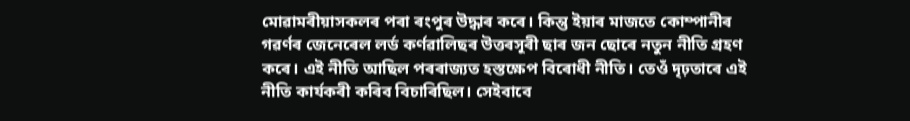মোৱামৰীয়াসকলৰ পৰা ৰংপুৰ উদ্ধাৰ কৰে। কিন্তু ইয়াৰ মাজতে কোম্পানীৰ গৱৰ্ণৰ জেনেৰেল লৰ্ড কৰ্ণৱালিছৰ উত্তৰসূৰী ছাৰ জন ছোৰে নতুন নীতি গ্ৰহণ কৰে। এই নীতি আছিল পৰৰাজ্যত হস্তক্ষেপ বিৰোধী নীতি। তেওঁ দৃঢ়তাৰে এই নীতি কাৰ্যকৰী কৰিব বিচাৰিছিল। সেইবাবে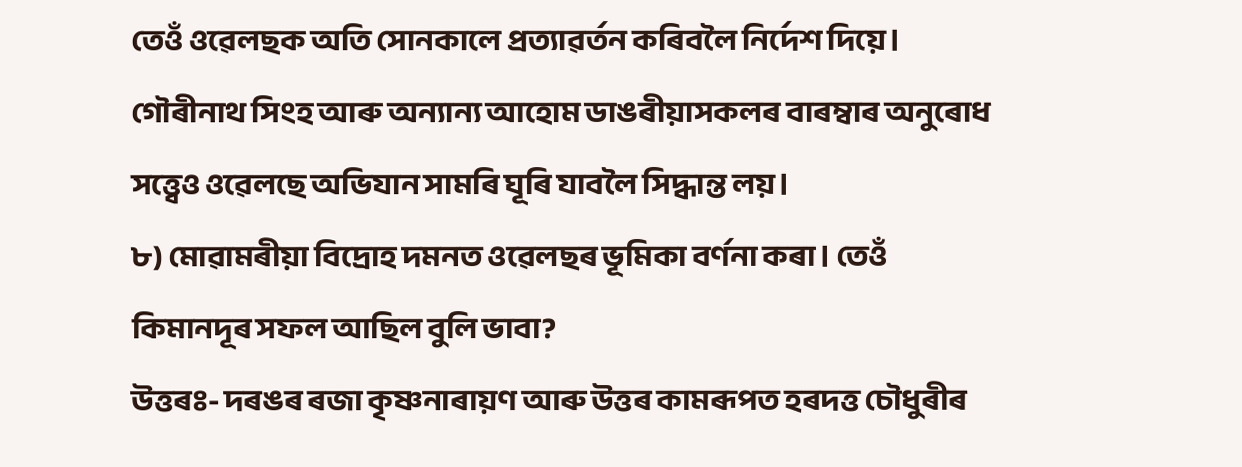তেওঁ ওৱেলছক অতি সোনকালে প্ৰত্যাৱৰ্তন কৰিবলৈ নিৰ্দেশ দিয়ে। গৌৰীনাথ সিংহ আৰু অন্যান্য আহোম ডাঙৰীয়াসকলৰ বাৰম্বাৰ অনুৰোধ সত্ত্বেও ওৱেলছে অভিযান সামৰি ঘূৰি যাবলৈ সিদ্ধান্ত লয়।
৮) মোৱামৰীয়া বিদ্ৰোহ দমনত ওৱেলছৰ ভূমিকা বৰ্ণনা কৰা। তেওঁ কিমানদূৰ সফল আছিল বুলি ভাবা?
উত্তৰঃ- দৰঙৰ ৰজা কৃষ্ণনাৰায়ণ আৰু উত্তৰ কামৰূপত হৰদত্ত চৌধুৰীৰ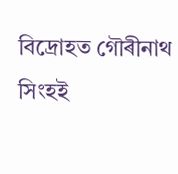বিদ্ৰোহত গৌৰীনাথ সিংহই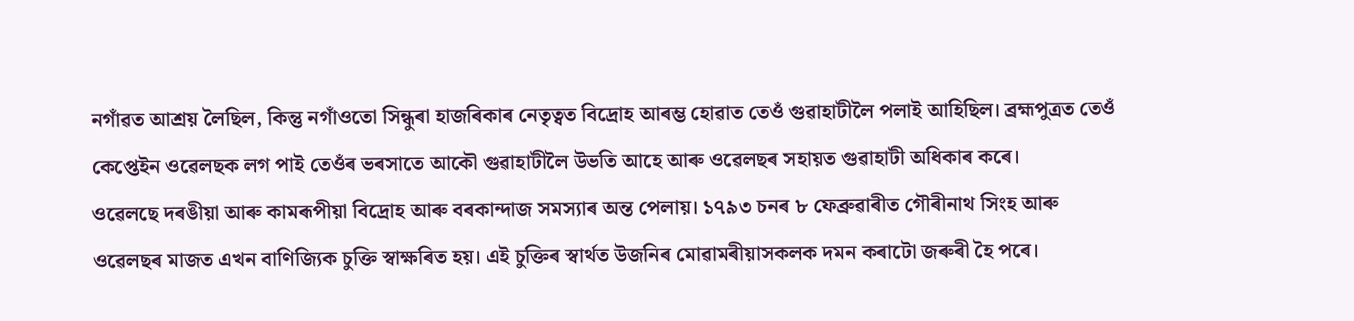নগাঁৱত আশ্ৰয় লৈছিল, কিন্তু নগাঁওতো সিন্ধুৰা হাজৰিকাৰ নেতৃত্বত বিদ্ৰোহ আৰম্ভ হোৱাত তেওঁ গুৱাহাটীলৈ পলাই আহিছিল। ব্ৰহ্মপুত্ৰত তেওঁ কেপ্তেইন ওৱেলছক লগ পাই তেওঁৰ ভৰসাতে আকৌ গুৱাহাটীলৈ উভতি আহে আৰু ওৱেলছৰ সহায়ত গুৱাহাটী অধিকাৰ কৰে।
ওৱেলছে দৰঙীয়া আৰু কামৰূপীয়া বিদ্ৰোহ আৰু বৰকান্দাজ সমস্যাৰ অন্ত পেলায়। ১৭৯৩ চনৰ ৮ ফেব্ৰুৱাৰীত গৌৰীনাথ সিংহ আৰু ওৱেলছৰ মাজত এখন বাণিজ্যিক চুক্তি স্বাক্ষৰিত হয়। এই চুক্তিৰ স্বাৰ্থত উজনিৰ মোৱামৰীয়াসকলক দমন কৰাটো জৰুৰী হৈ পৰে।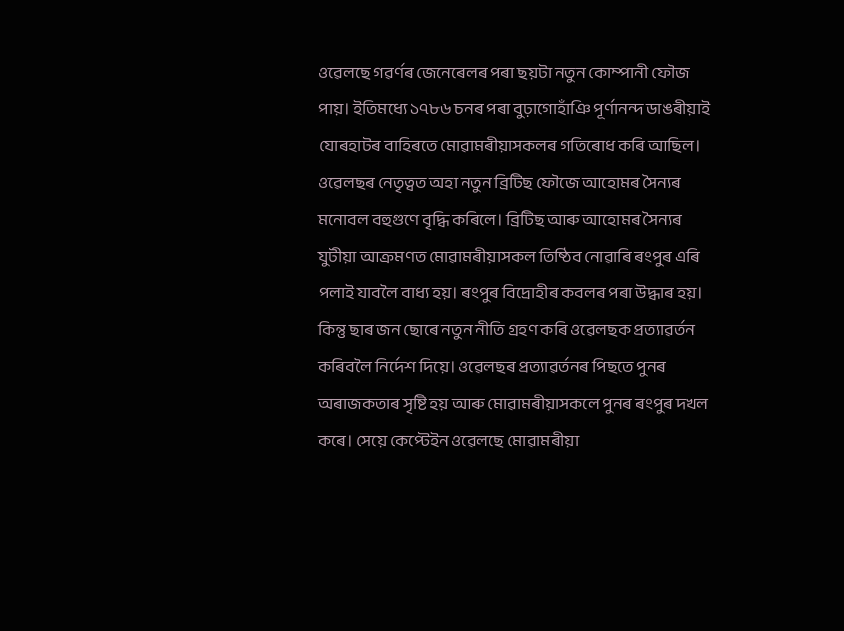ওৱেলছে গৱৰ্ণৰ জেনেৰেলৰ পৰা ছয়টা নতুন কোম্পানী ফৌজ পায়। ইতিমধ্যে ১৭৮৬ চনৰ পৰা বুঢ়াগোহাঁঞি পূৰ্ণানন্দ ডাঙৰীয়াই যোৰহাটৰ বাহিৰতে মোৱামৰীয়াসকলৰ গতিৰোধ কৰি আছিল। ওৱেলছৰ নেতৃত্বত অহা নতুন ব্ৰিটিছ ফৌজে আহোমৰ সৈন্যৰ মনোবল বহুগুণে বৃদ্ধি কৰিলে। ব্ৰিটিছ আৰু আহোমৰ সৈন্যৰ যুটীয়া আক্ৰমণত মোৱামৰীয়াসকল তিষ্ঠিব নোৱাৰি ৰংপুৰ এৰি পলাই যাবলৈ বাধ্য হয়। ৰংপুৰ বিদ্ৰোহীৰ কবলৰ পৰা উদ্ধাৰ হয়।
কিন্তু ছাৰ জন ছোৰে নতুন নীতি গ্ৰহণ কৰি ওৱেলছক প্ৰত্যাৱৰ্তন কৰিবলৈ নিৰ্দেশ দিয়ে। ওৱেলছৰ প্ৰত্যাৱৰ্তনৰ পিছতে পুনৰ অৰাজকতাৰ সৃষ্টি হয় আৰু মোৱামৰীয়াসকলে পুনৰ ৰংপুৰ দখল কৰে। সেয়ে কেপ্টেইন ওৱেলছে মোৱামৰীয়া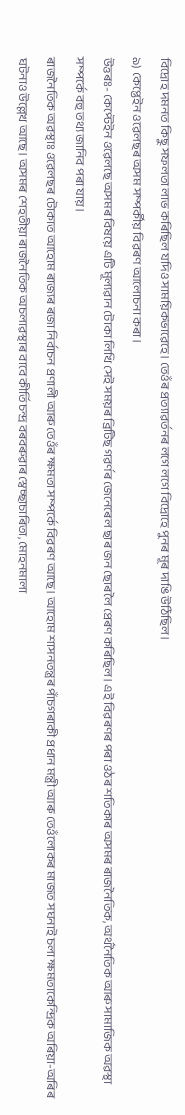বিদ্ৰোহ দমনত কিছু সফলতা লাভ কৰিছিল যদিও সাময়িকভাৱেহে। তেওঁৰ প্ৰত্যাৱৰ্তনৰ লগে লগে বিদ্ৰোহে পুনৰ মূৰ দাঙি উঠিছিল।
৯) কেপ্তেইন ওৱেলছৰ অসম সম্পৰ্কীয় বিৱৰণ আলোচনা কৰা।
উত্তৰঃ- কেপ্টেইন ওৱেলছে অসমৰ বিষয়ে এটি মূল্যৱান টোকা লিখি সেই সময়ৰ ব্ৰিটিছ গৱৰ্ণৰ জেনেৰেল ছাৰ জন ছোৰলৈ প্ৰেৰণ কৰিছিল। এই বিৱৰণৰ পৰা ওঠৰ শতিকাৰ অসমৰ ৰাজনৈতিক, অৰ্থনৈতিক আৰু সামাজিক অৱস্থা সম্পৰ্কে বহু তথ্য জানিব পৰা যায়।
ৰাজনৈতিক অৱস্থাঃ ওৱেলছৰ টোকাত আহোম ৰাজ্যৰ ৰজা নিৰ্বাচন প্ৰণালী আৰু তেওঁৰ ক্ষমতা সম্পৰ্কে বিৱৰণ আছে। আহোম শাসনতন্ত্ৰৰ পাঁচগৰাকী প্ৰধান মন্ত্ৰী আৰু তেওঁলোকৰ মাজত সঘনাই চলা ক্ষমতাকেন্দ্ৰিক অৰিয়া-অৰিৰ ঘটনাও উল্লেখ আছে। অসমৰ শেহতীয়া ৰাজনৈতিক অচলাৱস্থাৰ বাবে কীৰ্তিচন্দ্ৰ বৰবৰুৱাৰ স্বেচ্ছাচাৰিতা, মোহনমালা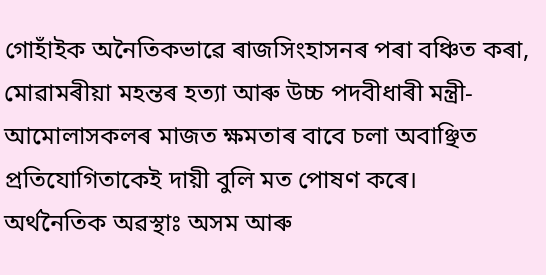গোহাঁইক অনৈতিকভাৱে ৰাজসিংহাসনৰ পৰা বঞ্চিত কৰা, মোৱামৰীয়া মহন্তৰ হত্যা আৰু উচ্চ পদবীধাৰী মন্ত্ৰী-আমোলাসকলৰ মাজত ক্ষমতাৰ বাবে চলা অবাঞ্ছিত প্ৰতিযোগিতাকেই দায়ী বুলি মত পোষণ কৰে।
অৰ্থনৈতিক অৱস্থাঃ অসম আৰু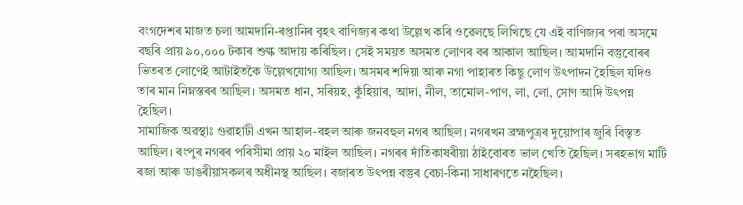বংগদেশৰ মাজত চলা আমদানি-ৰপ্তানিৰ বৃহৎ বাণিজ্যৰ কথা উল্লেখ কৰি ওৱেলছে লিখিছে যে এই বাণিজ্যৰ পৰা অসমে বছৰি প্ৰায় ৯০,০০০ টকাৰ শুল্ক আদায় কৰিছিল। সেই সময়ত অসমত লোণৰ বৰ আকাল আছিল। আমদানি বস্তুবোৰৰ ভিতৰত লোণেই আটাইতকৈ উল্লেখযোগ্য আছিল। অসমৰ শদিয়া আৰু নগা পাহাৰত কিছু লোণ উৎপাদন হৈছিল যদিও তাৰ মান নিম্নস্তৰৰ আছিল। অসমত ধান, সৰিয়হ, কুঁহিয়াৰ, আদা, নীল, তামোল-পাণ, লা, লো, সোণ আদি উৎপন্ন হৈছিল।
সামাজিক অৱস্থাঃ গুৱাহাটী এখন আহাল-বহল আৰু জনবহুল নগৰ আছিল। নগৰখন ব্ৰহ্মপুত্ৰৰ দুয়োপাৰ জুৰি বিস্তৃত আছিল। ৰংপুৰ নগৰৰ পৰিসীমা প্ৰায় ২০ মাইল আছিল। নগৰৰ দাঁতিকাষৰীয়া ঠাইবোৰত ভাল খেতি হৈছিল। সৰহভাগ মাটি ৰজা আৰু ডাঙৰীয়াসকলৰ অধীনস্থ আছিল। বজাৰত উৎপন্ন বস্তুৰ বেচা-কিনা সাধাৰণতে নহৈছিল।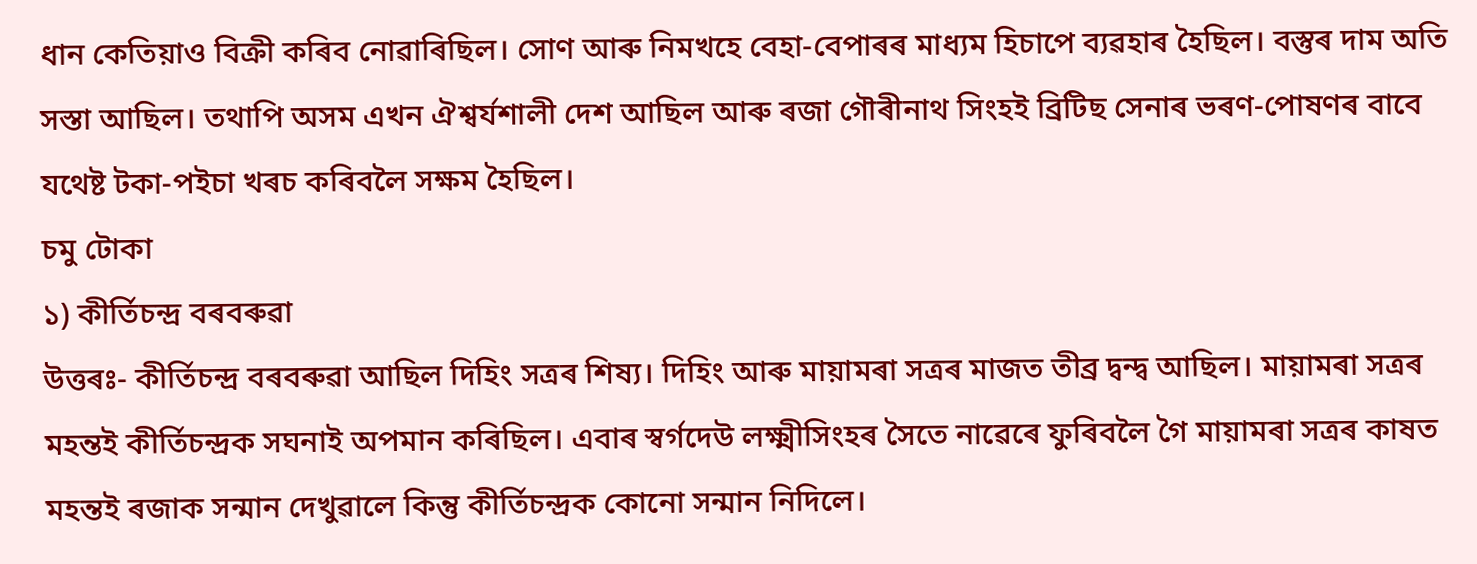ধান কেতিয়াও বিক্ৰী কৰিব নোৱাৰিছিল। সোণ আৰু নিমখহে বেহা-বেপাৰৰ মাধ্যম হিচাপে ব্যৱহাৰ হৈছিল। বস্তুৰ দাম অতি সস্তা আছিল। তথাপি অসম এখন ঐশ্বৰ্যশালী দেশ আছিল আৰু ৰজা গৌৰীনাথ সিংহই ব্ৰিটিছ সেনাৰ ভৰণ-পোষণৰ বাবে যথেষ্ট টকা-পইচা খৰচ কৰিবলৈ সক্ষম হৈছিল।
চমু টোকা
১) কীৰ্তিচন্দ্ৰ বৰবৰুৱা
উত্তৰঃ- কীৰ্তিচন্দ্ৰ বৰবৰুৱা আছিল দিহিং সত্ৰৰ শিষ্য। দিহিং আৰু মায়ামৰা সত্ৰৰ মাজত তীব্ৰ দ্বন্দ্ব আছিল। মায়ামৰা সত্ৰৰ মহন্তই কীৰ্তিচন্দ্ৰক সঘনাই অপমান কৰিছিল। এবাৰ স্বৰ্গদেউ লক্ষ্মীসিংহৰ সৈতে নাৱেৰে ফুৰিবলৈ গৈ মায়ামৰা সত্ৰৰ কাষত মহন্তই ৰজাক সন্মান দেখুৱালে কিন্তু কীৰ্তিচন্দ্ৰক কোনো সন্মান নিদিলে।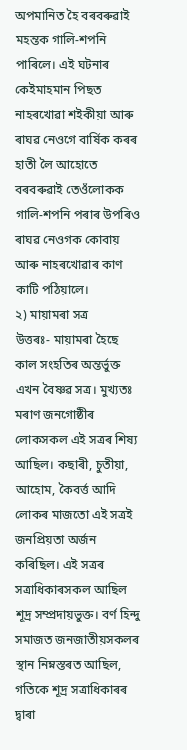অপমানিত হৈ বৰবৰুৱাই মহন্তক গালি-শপনি পাৰিলে। এই ঘটনাৰ কেইমাহমান পিছত নাহৰখোৱা শইকীয়া আৰু ৰাঘৱ নেওগে বাৰ্ষিক কৰৰ হাতী লৈ আহোতে বৰবৰুৱাই তেওঁলোকক গালি-শপনি পৰাৰ উপৰিও ৰাঘৱ নেওগক কোবায় আৰু নাহৰখোৱাৰ কাণ কাটি পঠিয়ালে।
২) মায়ামৰা সত্ৰ
উত্তৰঃ- মায়ামৰা হৈছে কাল সংহতিৰ অন্তৰ্ভুক্ত এখন বৈষ্ণৱ সত্ৰ। মুখ্যতঃ মৰাণ জনগোষ্ঠীৰ লোকসকল এই সত্ৰৰ শিষ্য আছিল। কছাৰী, চুতীয়া, আহোম, কৈবৰ্ত্ত আদি লোকৰ মাজতো এই সত্ৰই জনপ্ৰিয়তা অৰ্জন কৰিছিল। এই সত্ৰৰ সত্ৰাধিকাৰসকল আছিল শূদ্ৰ সম্প্ৰদায়ভুক্ত। বৰ্ণ হিন্দু সমাজত জনজাতীয়সকলৰ স্থান নিম্নস্তৰত আছিল, গতিকে শূদ্ৰ সত্ৰাধিকাৰৰ দ্বাৰা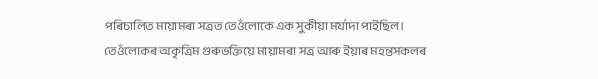পৰিচালিত মায়ামৰা সত্ৰত তেওঁলোকে এক সুকীয়া মৰ্যাদা পাইছিল। তেওঁলোকৰ অকৃত্ৰিম গুৰুভক্তিয়ে মায়ামৰা সত্ৰ আৰু ইয়াৰ মহন্তসকলৰ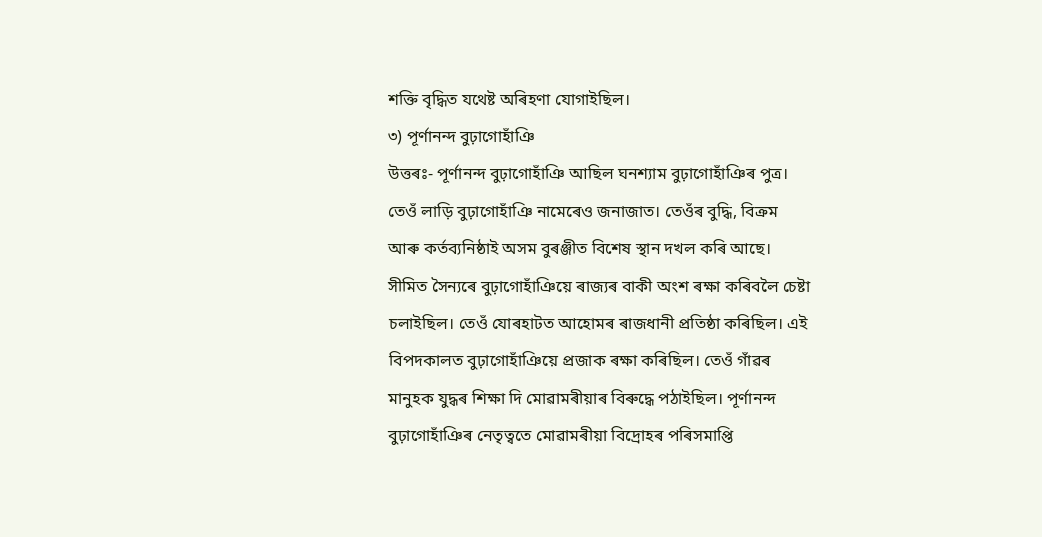শক্তি বৃদ্ধিত যথেষ্ট অৰিহণা যোগাইছিল।
৩) পূৰ্ণানন্দ বুঢ়াগোহাঁঞি
উত্তৰঃ- পূৰ্ণানন্দ বুঢ়াগোহাঁঞি আছিল ঘনশ্যাম বুঢ়াগোহাঁঞিৰ পুত্ৰ। তেওঁ লাড়ি বুঢ়াগোহাঁঞি নামেৰেও জনাজাত। তেওঁৰ বুদ্ধি, বিক্ৰম আৰু কৰ্তব্যনিষ্ঠাই অসম বুৰঞ্জীত বিশেষ স্থান দখল কৰি আছে। সীমিত সৈন্যৰে বুঢ়াগোহাঁঞিয়ে ৰাজ্যৰ বাকী অংশ ৰক্ষা কৰিবলৈ চেষ্টা চলাইছিল। তেওঁ যোৰহাটত আহোমৰ ৰাজধানী প্ৰতিষ্ঠা কৰিছিল। এই বিপদকালত বুঢ়াগোহাঁঞিয়ে প্ৰজাক ৰক্ষা কৰিছিল। তেওঁ গাঁৱৰ মানুহক যুদ্ধৰ শিক্ষা দি মোৱামৰীয়াৰ বিৰুদ্ধে পঠাইছিল। পূৰ্ণানন্দ বুঢ়াগোহাঁঞিৰ নেতৃত্বতে মোৱামৰীয়া বিদ্ৰোহৰ পৰিসমাপ্তি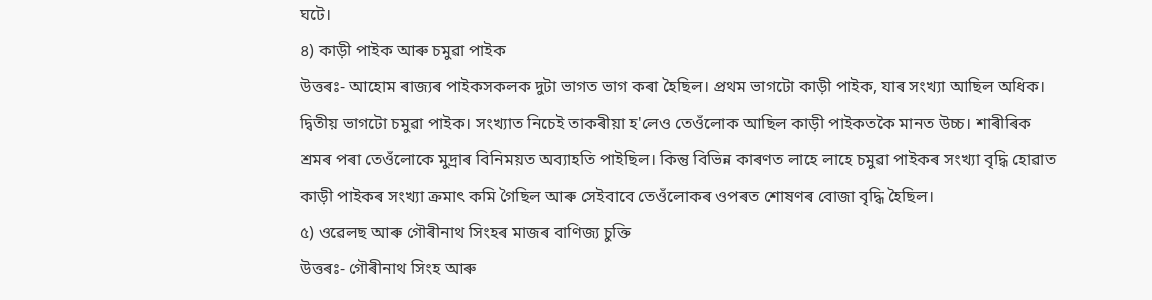ঘটে।
৪) কাড়ী পাইক আৰু চমুৱা পাইক
উত্তৰঃ- আহোম ৰাজ্যৰ পাইকসকলক দুটা ভাগত ভাগ কৰা হৈছিল। প্ৰথম ভাগটো কাড়ী পাইক, যাৰ সংখ্যা আছিল অধিক। দ্বিতীয় ভাগটো চমুৱা পাইক। সংখ্যাত নিচেই তাকৰীয়া হ'লেও তেওঁলোক আছিল কাড়ী পাইকতকৈ মানত উচ্চ। শাৰীৰিক শ্ৰমৰ পৰা তেওঁলোকে মুদ্ৰাৰ বিনিময়ত অব্যাহতি পাইছিল। কিন্তু বিভিন্ন কাৰণত লাহে লাহে চমুৱা পাইকৰ সংখ্যা বৃদ্ধি হোৱাত কাড়ী পাইকৰ সংখ্যা ক্ৰমাৎ কমি গৈছিল আৰু সেইবাবে তেওঁলোকৰ ওপৰত শোষণৰ বোজা বৃদ্ধি হৈছিল।
৫) ওৱেলছ আৰু গৌৰীনাথ সিংহৰ মাজৰ বাণিজ্য চুক্তি
উত্তৰঃ- গৌৰীনাথ সিংহ আৰু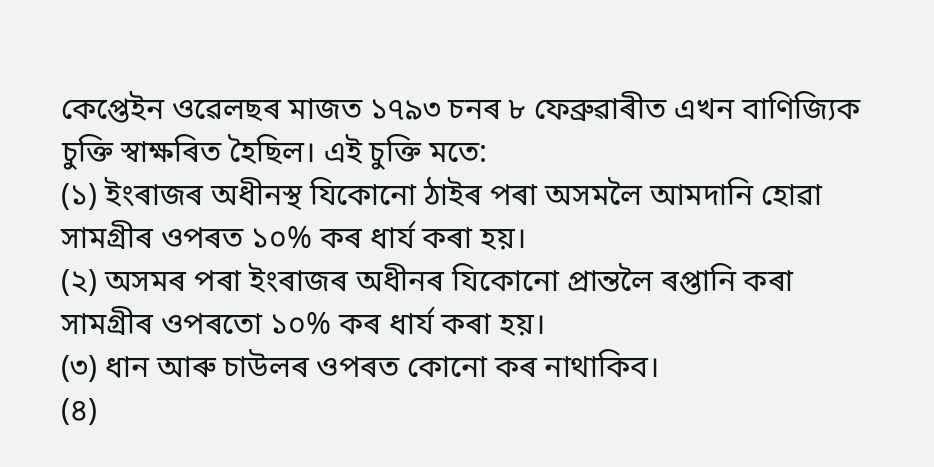কেপ্তেইন ওৱেলছৰ মাজত ১৭৯৩ চনৰ ৮ ফেব্ৰুৱাৰীত এখন বাণিজ্যিক চুক্তি স্বাক্ষৰিত হৈছিল। এই চুক্তি মতে:
(১) ইংৰাজৰ অধীনস্থ যিকোনো ঠাইৰ পৰা অসমলৈ আমদানি হোৱা সামগ্ৰীৰ ওপৰত ১০% কৰ ধাৰ্য কৰা হয়।
(২) অসমৰ পৰা ইংৰাজৰ অধীনৰ যিকোনো প্ৰান্তলৈ ৰপ্তানি কৰা সামগ্ৰীৰ ওপৰতো ১০% কৰ ধাৰ্য কৰা হয়।
(৩) ধান আৰু চাউলৰ ওপৰত কোনো কৰ নাথাকিব।
(৪)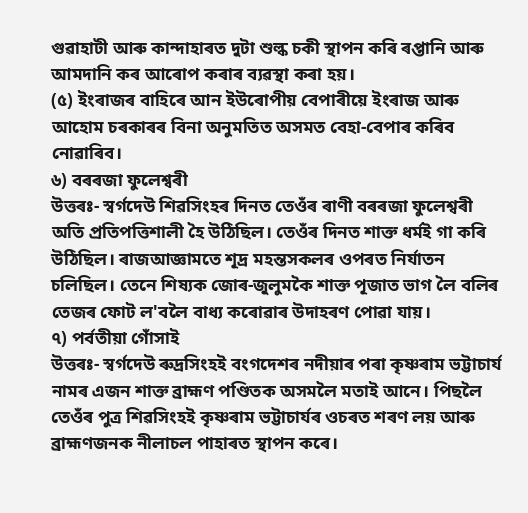গুৱাহাটী আৰু কান্দাহাৰত দুটা শুল্ক চকী স্থাপন কৰি ৰপ্তানি আৰু আমদানি কৰ আৰোপ কৰাৰ ব্যৱস্থা কৰা হয়।
(৫) ইংৰাজৰ বাহিৰে আন ইউৰোপীয় বেপাৰীয়ে ইংৰাজ আৰু আহোম চৰকাৰৰ বিনা অনুমতিত অসমত বেহা-বেপাৰ কৰিব নোৱাৰিব।
৬) বৰৰজা ফুলেশ্বৰী
উত্তৰঃ- স্বৰ্গদেউ শিৱসিংহৰ দিনত তেওঁৰ ৰাণী বৰৰজা ফুলেশ্বৰী অতি প্ৰতিপত্তিশালী হৈ উঠিছিল। তেওঁৰ দিনত শাক্ত ধৰ্মই গা কৰি উঠিছিল। ৰাজআজ্ঞামতে শূদ্ৰ মহন্তসকলৰ ওপৰত নিৰ্যাতন চলিছিল। তেনে শিষ্যক জোৰ-জুলুমকৈ শাক্ত পূজাত ভাগ লৈ বলিৰ তেজৰ ফোট ল'বলৈ বাধ্য কৰোৱাৰ উদাহৰণ পোৱা যায়।
৭) পৰ্বতীয়া গোঁসাই
উত্তৰঃ- স্বৰ্গদেউ ৰুদ্ৰসিংহই বংগদেশৰ নদীয়াৰ পৰা কৃষ্ণৰাম ভট্টাচাৰ্য নামৰ এজন শাক্ত ব্ৰাহ্মণ পণ্ডিতক অসমলৈ মতাই আনে। পিছলৈ তেওঁৰ পুত্ৰ শিৱসিংহই কৃষ্ণৰাম ভট্টাচাৰ্যৰ ওচৰত শৰণ লয় আৰু ব্ৰাহ্মণজনক নীলাচল পাহাৰত স্থাপন কৰে।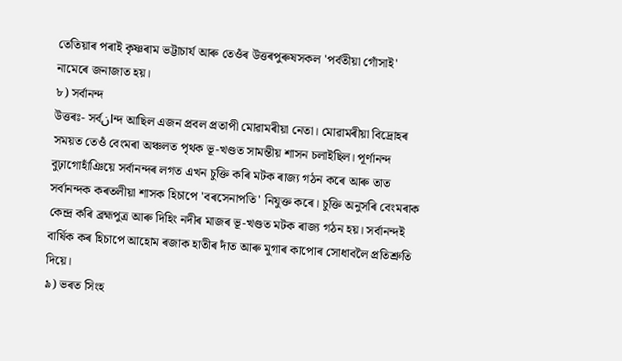তেতিয়াৰ পৰাই কৃষ্ণৰাম ভট্টাচাৰ্য আৰু তেওঁৰ উত্তৰপুৰুষসকল 'পৰ্বতীয়া গোঁসাই' নামেৰে জনাজাত হয়।
৮) সৰ্বানন্দ
উত্তৰঃ- সৰ্বانন্দ আছিল এজন প্ৰবল প্ৰতাপী মোৱামৰীয়া নেতা। মোৱামৰীয়া বিদ্ৰোহৰ সময়ত তেওঁ বেংমৰা অঞ্চলত পৃথক ভূ-খণ্ডত সামন্তীয় শাসন চলাইছিল। পূৰ্ণানন্দ বুঢ়াগোহাঁঞিয়ে সৰ্বানন্দৰ লগত এখন চুক্তি কৰি মটক ৰাজ্য গঠন কৰে আৰু তাত সৰ্বানন্দক কৰতলীয়া শাসক হিচাপে 'বৰসেনাপতি' নিযুক্ত কৰে। চুক্তি অনুসৰি বেংমৰাক কেন্দ্ৰ কৰি ব্ৰহ্মপুত্ৰ আৰু দিহিং নদীৰ মাজৰ ভূ-খণ্ডত মটক ৰাজ্য গঠন হয়। সৰ্বানন্দই বাৰ্ষিক কৰ হিচাপে আহোম ৰজাক হাতীৰ দাঁত আৰু মুগাৰ কাপোৰ সোধাবলৈ প্ৰতিশ্ৰুতি দিয়ে।
৯) ভৰত সিংহ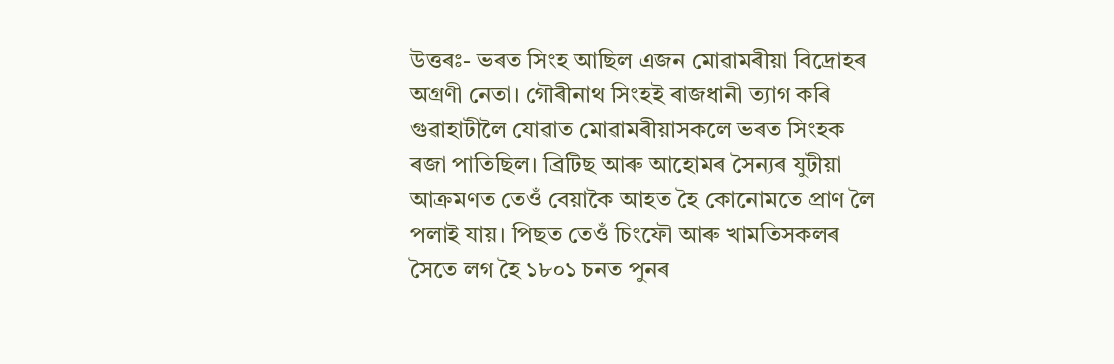উত্তৰঃ- ভৰত সিংহ আছিল এজন মোৱামৰীয়া বিদ্ৰোহৰ অগ্ৰণী নেতা। গৌৰীনাথ সিংহই ৰাজধানী ত্যাগ কৰি গুৱাহাটীলৈ যোৱাত মোৱামৰীয়াসকলে ভৰত সিংহক ৰজা পাতিছিল। ব্ৰিটিছ আৰু আহোমৰ সৈন্যৰ যুটীয়া আক্ৰমণত তেওঁ বেয়াকৈ আহত হৈ কোনোমতে প্ৰাণ লৈ পলাই যায়। পিছত তেওঁ চিংফৌ আৰু খামতিসকলৰ সৈতে লগ হৈ ১৮০১ চনত পুনৰ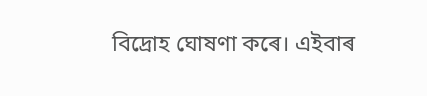বিদ্ৰোহ ঘোষণা কৰে। এইবাৰ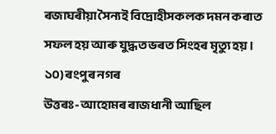ৰজাঘৰীয়া সৈন্যই বিদ্ৰোহীসকলক দমন কৰাত সফল হয় আৰু যুদ্ধত ভৰত সিংহৰ মৃত্যু হয়।
১০) ৰংপুৰ নগৰ
উত্তৰঃ- আহোমৰ ৰাজধানী আছিল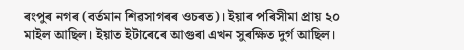ৰংপুৰ নগৰ (বৰ্তমান শিৱসাগৰৰ ওচৰত)। ইয়াৰ পৰিসীমা প্ৰায় ২০ মাইল আছিল। ইয়াত ইটাৰেৰে আগুৰা এখন সুৰক্ষিত দুৰ্গ আছিল।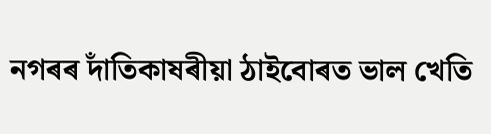নগৰৰ দাঁতিকাষৰীয়া ঠাইবোৰত ভাল খেতি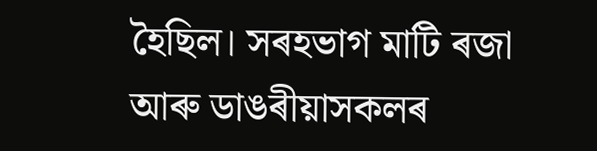হৈছিল। সৰহভাগ মাটি ৰজা আৰু ডাঙৰীয়াসকলৰ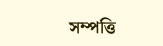সম্পত্তি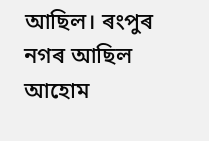আছিল। ৰংপুৰ নগৰ আছিল আহোম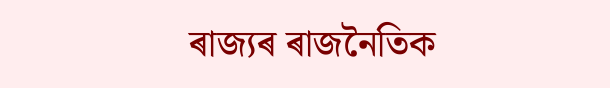ৰাজ্যৰ ৰাজনৈতিক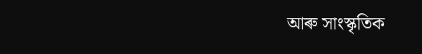আৰু সাংস্কৃতিক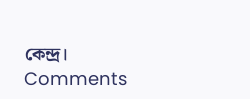কেন্দ্ৰ।
Comments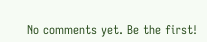No comments yet. Be the first!